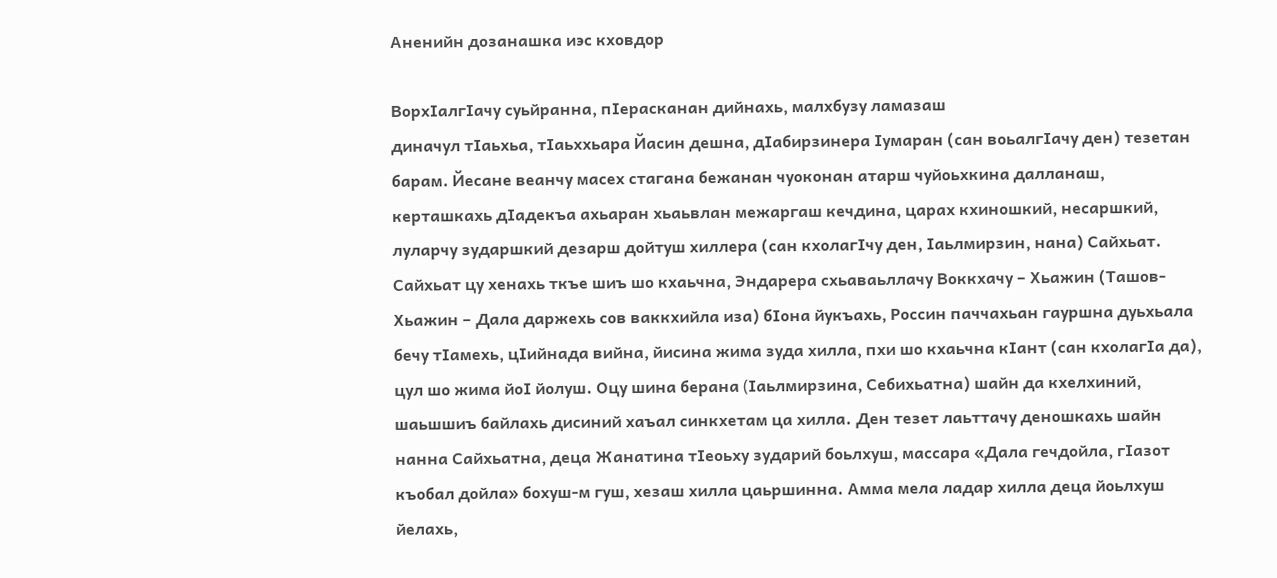Аненийн дозанашка иэс кховдор

ВорхIалгIачу суьйранна, пIерасканан дийнахь, малхбузу ламазаш
диначул тIаьхьа, тIаьххьара Йасин дешна, дIабирзинера Iумаран (сан воьалгIачу ден) тезетан барам. Йесане веанчу масех стагана бежанан чуоконан атарш чуйоьхкина далланаш, керташкахь дIадекъа ахьаран хьаьвлан межаргаш кечдина, царах кхиношкий, несаршкий, луларчу зударшкий дезарш дойтуш хиллера (сан кхолагIчу ден, Iаьлмирзин, нана) Сайхьат. Сайхьат цу хенахь ткъе шиъ шо кхаьчна, Эндарера схьаваьллачу Воккхачу – Хьажин (Ташов-Хьажин – Дала даржехь сов ваккхийла иза) бIона йукъахь, Россин паччахьан гауршна дуьхьала бечу тIамехь, цIийнада вийна, йисина жима зуда хилла, пхи шо кхаьчна кIант (сан кхолагIа да), цул шо жима йоI йолуш. Оцу шина берана (Iаьлмирзина, Себихьатна) шайн да кхелхиний, шаьшшиъ байлахь дисиний хаъал синкхетам ца хилла. Ден тезет лаьттачу деношкахь шайн нанна Сайхьатна, деца Жанатина тIеоьху зударий боьлхуш, массара «Дала гечдойла, гIазот къобал дойла» бохуш-м гуш, хезаш хилла цаьршинна. Амма мела ладар хилла деца йоьлхуш йелахь,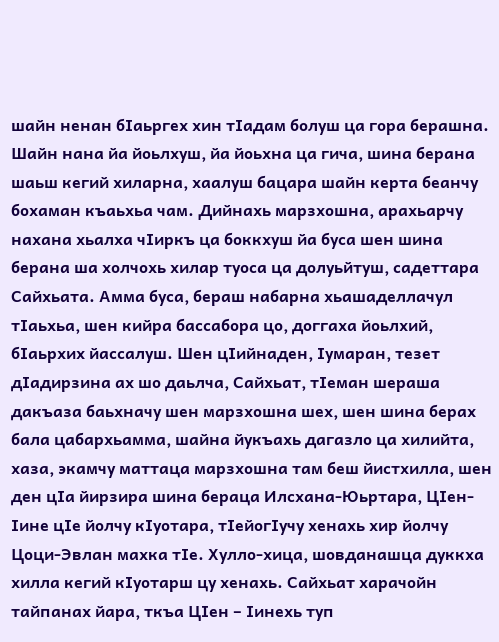шайн ненан бIаьргех хин тIадам болуш ца гора берашна. Шайн нана йа йоьлхуш, йа йоьхна ца гича, шина берана шаьш кегий хиларна, хаалуш бацара шайн керта беанчу бохаман къаьхьа чам. Дийнахь марзхошна, арахьарчу нахана хьалха чIиркъ ца боккхуш йа буса шен шина берана ша холчохь хилар туоса ца долуьйтуш, садеттара Сайхьата. Амма буса, бераш набарна хьашаделлачул тIаьхьа, шен кийра бассабора цо, доггаха йоьлхий, бIаьрхих йассалуш. Шен цIийнаден, Iумаран, тезет дIадирзина ах шо даьлча, Сайхьат, тIеман шераша дакъаза баьхначу шен марзхошна шех, шен шина берах бала цабархьамма, шайна йукъахь дагазло ца хилийта, хаза, экамчу маттаца марзхошна там беш йистхилла, шен ден цIа йирзира шина бераца Илсхана-Юьртара, ЦIен-Iине цIе йолчу кIуотара, тIейогIучу хенахь хир йолчу Цоци-Эвлан махка тIе. Хулло-хица, шовданашца дуккха хилла кегий кIуотарш цу хенахь. Сайхьат харачойн тайпанах йара, ткъа ЦIен – Iинехь туп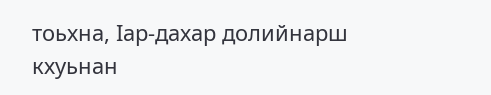тоьхна, Iар-дахар долийнарш кхуьнан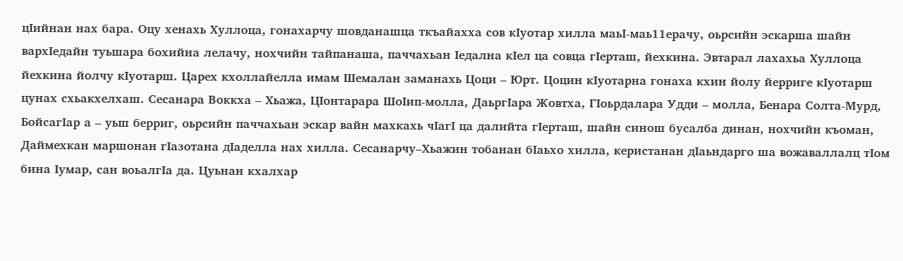цIийнан нах бара. Оцу хенахь Хуллоца, гонахарчу шовданашца ткъайахха сов кIуотар хилла маьI-маь11ерачу, оьрсийн эскарша шайн вархIедайн туьшара бохийна лелачу, нохчийн тайпанаша, паччахьан Iедална кIел ца совца гIерташ, йехкина. Эвтарал лахахьа Хуллоца йехкина йолчу кIуотарш. Царех кхоллайелла имам Шемалан заманахь Цоци – Юрт. Цоцин кIуотарна гонаха кхин йолу йерриге кIуотарш цунах схьакхелхаш. Сесанара Воккха – Хьажа, ЦIонтарара ШоIип-молла, ДаьргIара Жовтха, ГIоьрдалара Удди – молла, Бенара Солта-Мурд, БойсагIар а – уьш берриг, оьрсийн паччахьан эскар вайн махкахь чIагI ца далийта гIерташ, шайн синош бусалба динан, нохчийн къоман, Даймехкан маршонан гIазотана дIаделла нах хилла. Сесанарчу–Хьажин тобанан бIаьхо хилла, керистанан дIаьндарго ша вожаваллалц тIом бина Iумар, сан воьалгIа да. Цуьнан кхалхар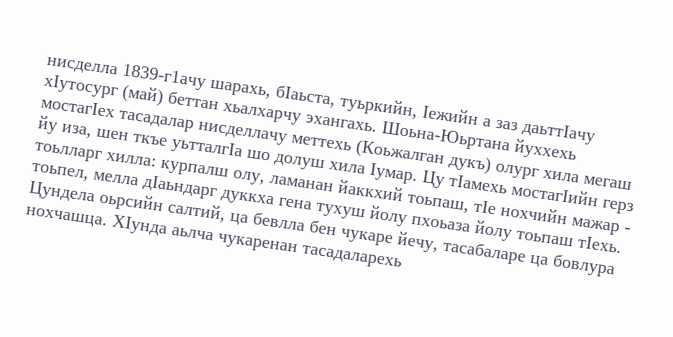нисделла 1839-г1ачу шарахь, бIаьста, туьркийн, Iежийн а заз даьттIачу хIутосург (май) беттан хьалхарчу эхангахь. Шоьна-Юьртана йуххехь мостагIех тасадалар нисделлачу меттехь (Коьжалган дукъ) олург хила мегаш йу иза, шен ткъе уьтталгIа шо долуш хила Iумар. Цу тIамехь мостагIийн герз тоьлларг хилла: курпалш олу, ламанан йаккхий тоьпаш, тIе нохчийн мажар - тоьпел, мелла дIаьндарг дуккха гена тухуш йолу пхоьаза йолу тоьпаш тIехь. Цундела оьрсийн салтий, ца бевлла бен чукаре йечу, тасабаларе ца бовлура нохчашца. ХIунда аьлча чукаренан тасадаларехь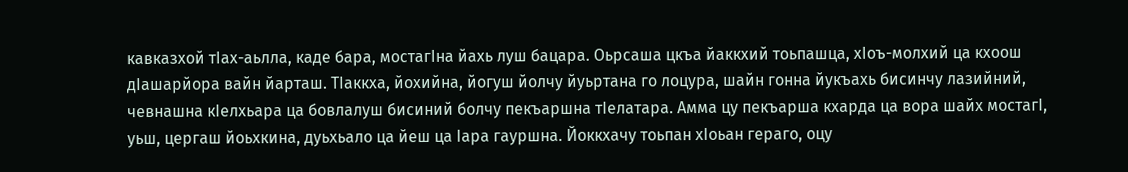кавказхой тIах-аьлла, каде бара, мостагIна йахь луш бацара. Оьрсаша цкъа йаккхий тоьпашца, хIоъ-молхий ца кхоош дIашарйора вайн йарташ. ТIаккха, йохийна, йогуш йолчу йуьртана го лоцура, шайн гонна йукъахь бисинчу лазийний, чевнашна кIелхьара ца бовлалуш бисиний болчу пекъаршна тIелатара. Амма цу пекъарша кхарда ца вора шайх мостагI, уьш, цергаш йоьхкина, дуьхьало ца йеш ца Iара гауршна. Йоккхачу тоьпан хIоьан гераго, оцу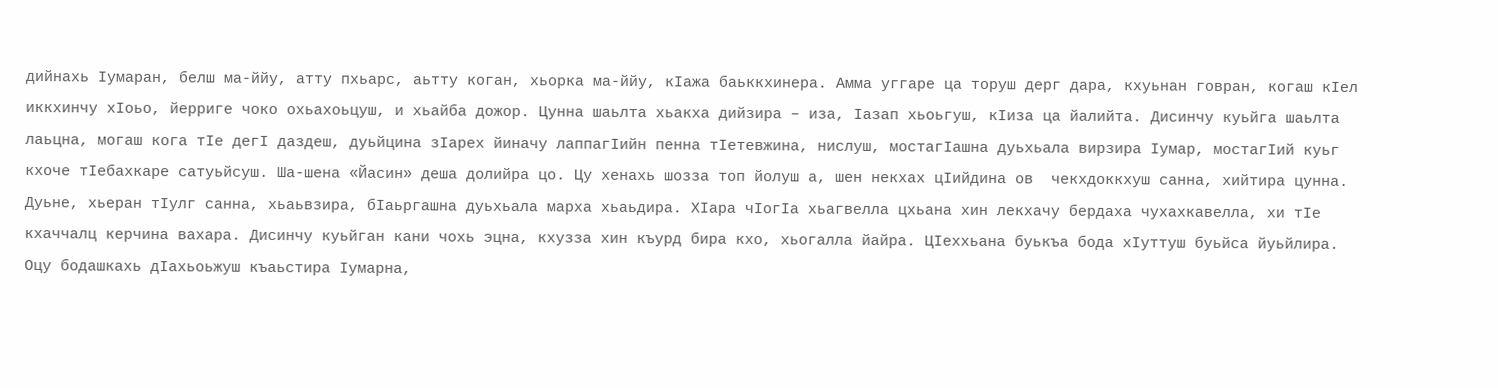дийнахь Iумаран, белш ма-ййу, атту пхьарс, аьтту коган, хьорка ма-ййу, кIажа баьккхинера. Амма уггаре ца торуш дерг дара, кхуьнан говран, когаш кIел иккхинчу хIоьо, йерриге чоко охьахоьцуш, и хьайба дожор. Цунна шаьлта хьакха дийзира – иза, Iазап хьоьгуш, кIиза ца йалийта. Дисинчу куьйга шаьлта лаьцна, могаш кога тIе дегI даздеш, дуьйцина зIарех йиначу лаппагIийн пенна тIетевжина, нислуш, мостагIашна дуьхьала вирзира Iумар, мостагIий куьг кхоче тIебахкаре сатуьйсуш. Ша-шена «Йасин» деша долийра цо. Цу хенахь шозза топ йолуш а, шен некхах цIийдина ов  чекхдоккхуш санна, хийтира цунна. Дуьне, хьеран тIулг санна, хьаьвзира, бIаьргашна дуьхьала марха хьаьдира. ХIара чIогIа хьагвелла цхьана хин лекхачу бердаха чухахкавелла, хи тIе кхаччалц керчина вахара. Дисинчу куьйган кани чохь эцна, кхузза хин къурд бира кхо, хьогалла йайра. ЦIеххьана буькъа бода хIуттуш буьйса йуьйлира. Оцу бодашкахь дIахьоьжуш къаьстира Iумарна,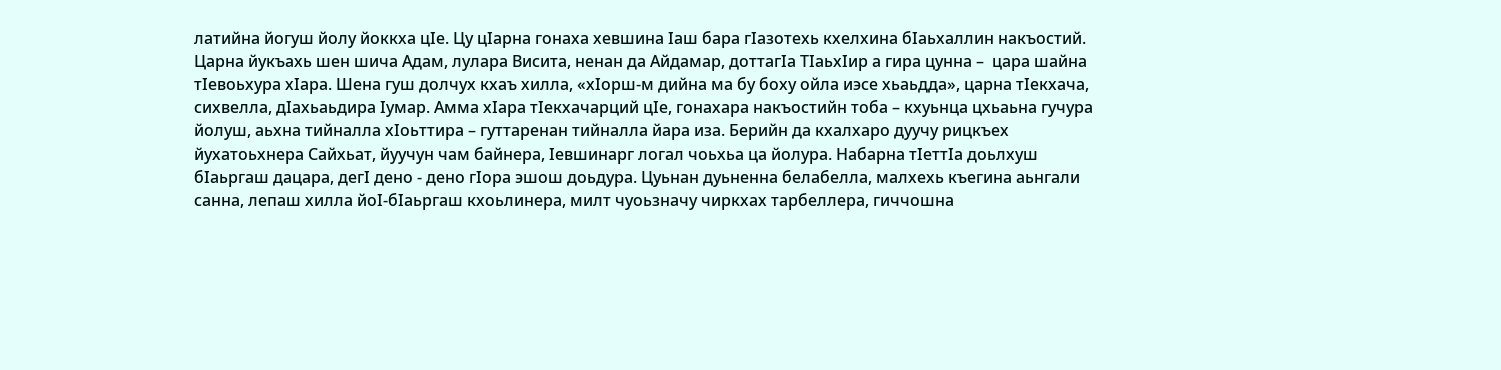латийна йогуш йолу йоккха цIе. Цу цIарна гонаха хевшина Iаш бара гIазотехь кхелхина бIаьхаллин накъостий. Царна йукъахь шен шича Адам, лулара Висита, ненан да Айдамар, доттагIа ТIаьхIир а гира цунна –  цара шайна тIевоьхура хIара. Шена гуш долчух кхаъ хилла, «хIорш-м дийна ма бу боху ойла иэсе хьаьдда», царна тIекхача, сихвелла, дIахьаьдира Iумар. Амма хIара тIекхачарций цIе, гонахара накъостийн тоба – кхуьнца цхьаьна гучура йолуш, аьхна тийналла хIоьттира – гуттаренан тийналла йара иза. Берийн да кхалхаро дуучу рицкъех йухатоьхнера Сайхьат, йуучун чам байнера, Iевшинарг логал чоьхьа ца йолура. Набарна тIеттIа доьлхуш бIаьргаш дацара, дегI дено - дено гIора эшош доьдура. Цуьнан дуьненна белабелла, малхехь къегина аьнгали санна, лепаш хилла йоI-бIаьргаш кхоьлинера, милт чуоьзначу чиркхах тарбеллера, гиччошна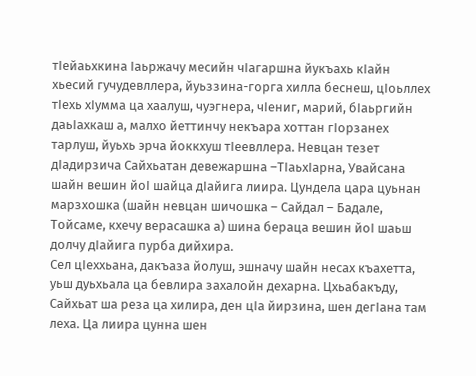тIейаьхкина Iаьржачу месийн чIагаршна йукъахь кIайн хьесий гучудевллера, йуьззина-горга хилла беснеш, цIоьллех тIехь хIумма ца хаалуш, чуэгнера, чIениг, марий, бIаьргийн даьIахкаш а, малхо йеттинчу некъара хоттан гIорзанех тарлуш, йуьхь эрча йоккхуш тIеевллера. Невцан тезет дIадирзича Сайхьатан девежаршна –ТIаьхIарна, Увайсана шайн вешин йоI шайца дIайига лиира. Цундела цара цуьнан марзхошка (шайн невцан шичошка – Сайдал – Бадале, Тойсаме, кхечу верасашка а) шина бераца вешин йоI шаьш долчу дIайига пурба дийхира.
Сел цIеххьана, дакъаза йолуш, эшначу шайн несах къахетта, уьш дуьхьала ца бевлира захалойн дехарна. Цхьабакъду, Сайхьат ша реза ца хилира, ден цIа йирзина, шен дегIана там леха. Ца лиира цунна шен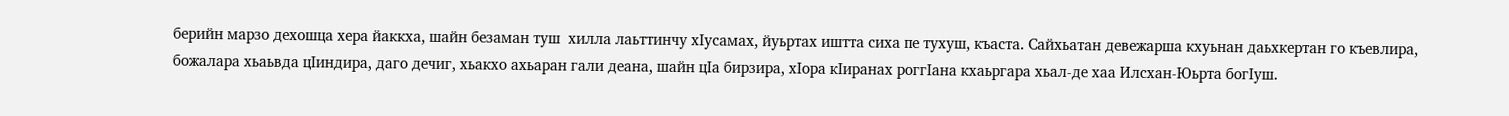берийн марзо дехошца хера йаккха, шайн безаман туш  хилла лаьттинчу хIусамах, йуьртах иштта сиха пе тухуш, къаста. Сайхьатан девежарша кхуьнан даьхкертан го къевлира, божалара хьаьвда цIиндира, даго дечиг, хьакхо ахьаран гали деана, шайн цIа бирзира, хIора кIиранах роггIана кхаьргара хьал-де хаа Илсхан-Юьрта богIуш.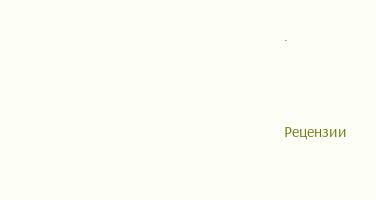.


Рецензии